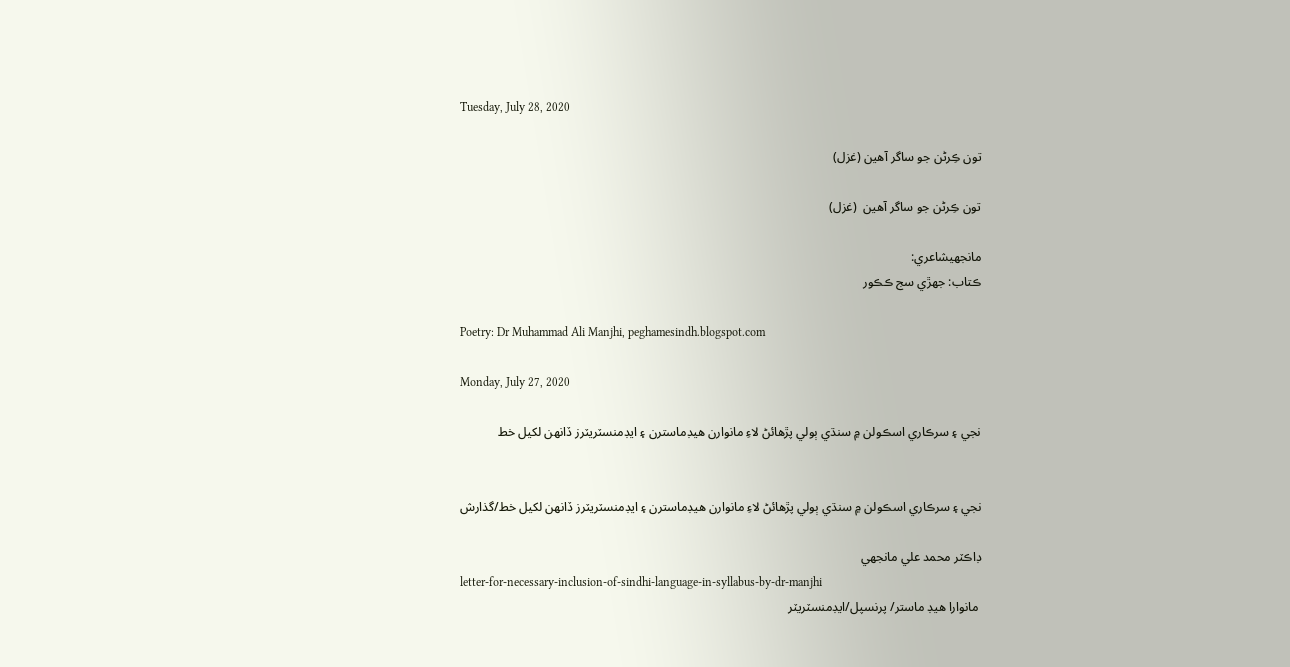Tuesday, July 28, 2020

تون ڪِرڻن جو ساگر آهين (غزل)

تون ڪِرڻن جو ساگر آهين  (غزل)

مانجھيشاعري:
ڪتاب: جھڙي سج ڪڪور

Poetry: Dr Muhammad Ali Manjhi, peghamesindh.blogspot.com

Monday, July 27, 2020

نجي ۽ سرڪاري اسڪولن ۾ سنڌي ٻولي پڙهائڻ لاءِ مانوارن هيڊماسترن ۽ ايڊمنسٽريٽرز ڏانهن لکيل خط


نجي ۽ سرڪاري اسڪولن ۾ سنڌي ٻولي پڙهائڻ لاءِ مانوارن هيڊماسترن ۽ ايڊمنسٽريٽرز ڏانهن لکيل خط/گذارش

ڊاڪٽر محمد علي مانجھي
letter-for-necessary-inclusion-of-sindhi-language-in-syllabus-by-dr-manjhi
 مانوارا هيڊ ماستر/ پرنسپل/ايڊمنسٽريٽر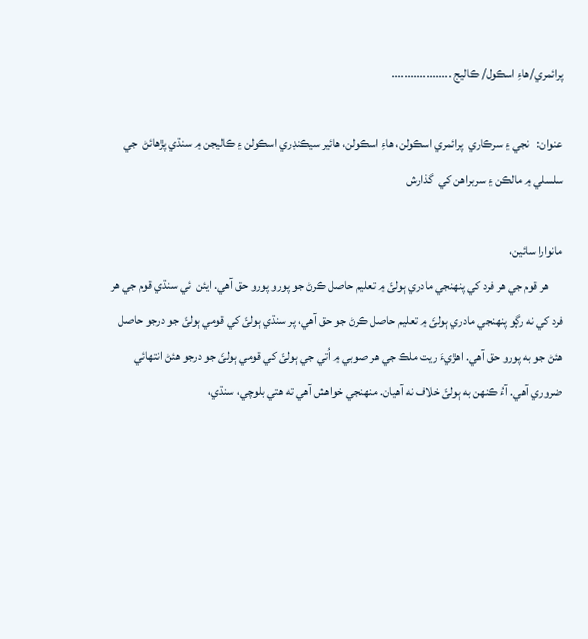پرائمري/هاءِ اسڪول/ ڪاليج ...................

عنوان:   نجي ۽ سرڪاري  پرائمري اسڪولن، هاءِ اسڪولن، هائير سيڪنڊري اسڪولن ۽ ڪاليجن ۾ سنڌي پڙهائڻ  جي سلسلي ۾ مالڪن ۽ سربراهن کي  گذارش

مانوارا سائين،
      هر قوم جي هر فرد کي پنهنجي مادري ٻولئَ ۾ تعليم حاصل ڪرڻ جو پورو پورو حق آهي. ايئن  ئي سنڌي قوم جي هر فرد کي نه رڳو پنهنجي مادري ٻولئَ ۾ تعليم حاصل ڪرڻ جو حق آهي، پر سنڌي ٻولئَ کي قومي ٻولئَ جو درجو حاصل هئڻ جو به پورو حق آهي. اهڙيءَ ريت ملڪ جي هر صوبي ۾ اُتي جي ٻولئَ کي قومي ٻولئَ جو درجو هئڻ انتهائي ضروري آهي. آءُ ڪنهن به ٻولئَ خلاف نه آهيان. منهنجي خواهش آهي ته هتي بلوچي، سنڌي،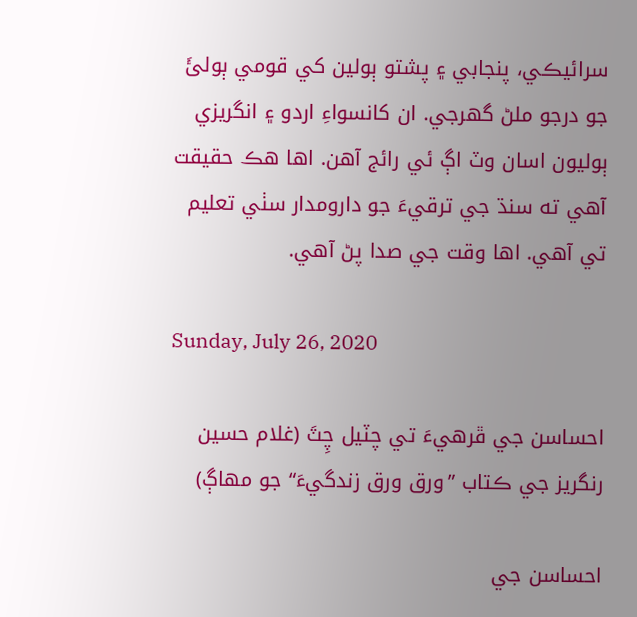سرائيڪي، پنجابي ۽ پشتو ٻولين کي قومي ٻولئَ جو درجو ملڻ گھرجي. ان کانسواءِ اردو ۽ انگريزي ٻوليون اسان وٽ اڳ ئي رائج آهن. اها هڪ حقيقت آهي ته سنڌ جي ترقيءَ جو دارومدار سٺي تعليم تي آهي. اها وقت جي صدا پڻ آهي.

Sunday, July 26, 2020

احساسن جي ڦرهيءَ تي چٽيل چِٽَ (غلام حسين رنگريز جي ڪتاب ”ورق ورق زندگيءَ“ جو مهاڳ)

احساسن جي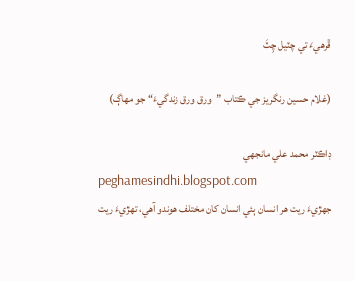ڦرهيءَ تي چٽيل چِٽَ

(غلام حسين رنگريز جي ڪتاب ”ورق ورق زندگيءَ“ جو مهاڳ)

ڊاڪٽر محمد علي مانجهي
peghamesindhi.blogspot.com
جهڙيءَ ريت هر انسان ٻئي انسان کان مختلف هوندو آهي، تهڙيءَ ريت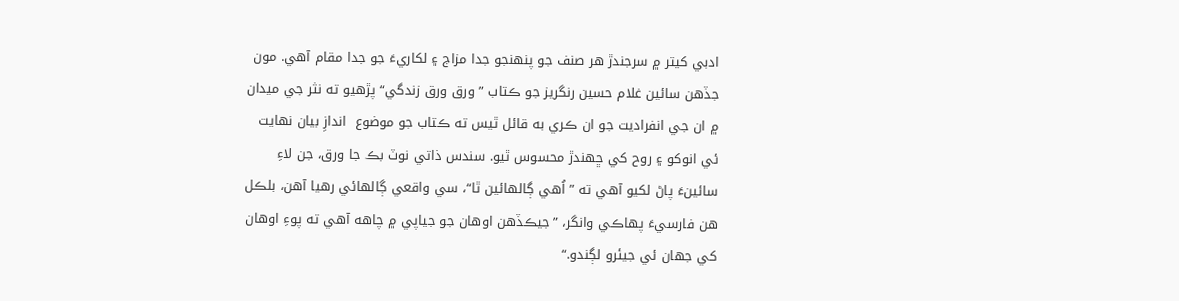ادبي کيتر ۾ سرجندڙ هر صنف جو پنهنجو جدا مزاج ۽ لکاريءَ جو جدا مقام آهي. مون جڏهن سائين غلام حسين رنگريز جو ڪتاب ”ورق ورق زندگي“ پڙهيو ته نثر جي ميدان ۾ ان جي انفراديت جو ان ڪري به قائل ٿيس ته ڪتاب جو موضوع  اندازِ بيان نهايت ئي انوکو ۽ روح کي ڇهندڙ محسوس ٿيو. سندس ذاتي نوٽ بڪ جا ورق، جن لاءِ سائينءَ پاڻ لکيو آهي ته ”اُهي ڳالهائين ٿا“، سي واقعي ڳالهائي رهيا آهن، بلڪل هن فارسيءَ پهاڪي وانگر، ”جيڪڏهن اوهان جو جياپي ۾ چاهه آهي ته پوءِ اوهان کي جهان ئي جيئرو لڳندو.“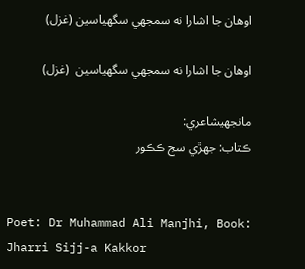اوهان جا اشارا نه سمجھي سگھياسين (غزل)

اوهان جا اشارا نه سمجھي سگھياسين  (غزل)

مانجھيشاعري:
ڪتاب: جھڙي سج ڪڪور


Poet: Dr Muhammad Ali Manjhi, Book: Jharri Sijj-a Kakkor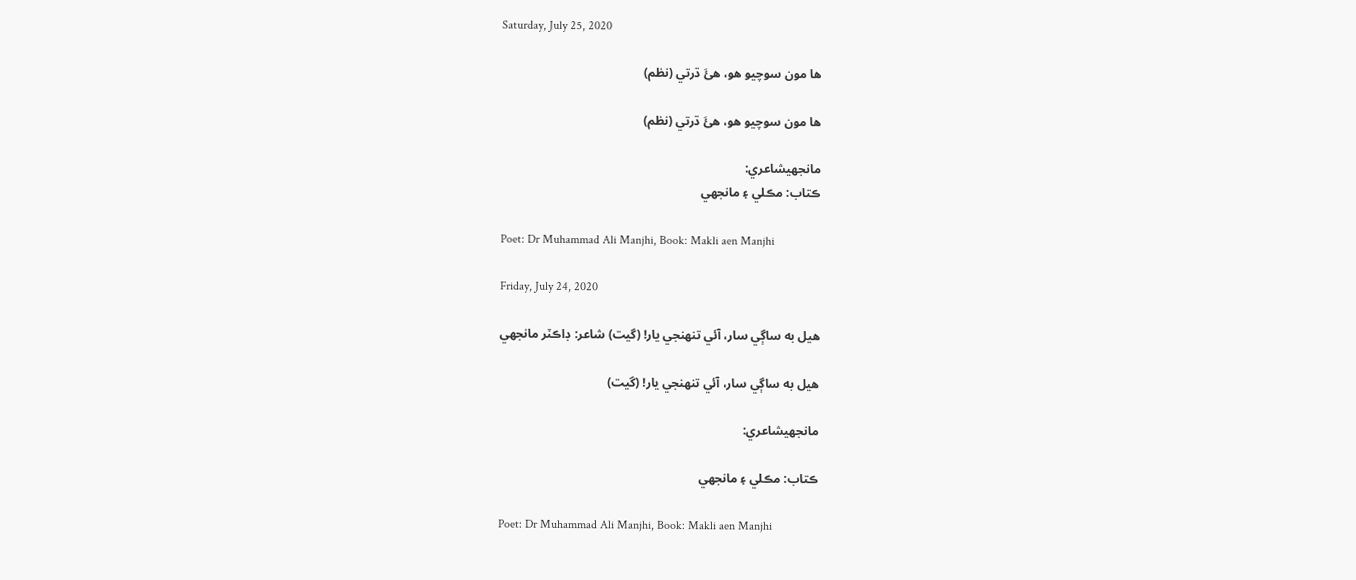Saturday, July 25, 2020

ها مون سوچيو هو، هئَ ڌرتي (نظم)

ها مون سوچيو هو، هئَ ڌرتي (نظم)

مانجھيشاعري:
ڪتاب: مڪلي ۽ مانجھي

Poet: Dr Muhammad Ali Manjhi, Book: Makli aen Manjhi

Friday, July 24, 2020

هيل به ساڳي سار، آئي تنهنجي يار! (گيت) شاعر: ڊاڪٽر مانجھي

هيل به ساڳي سار، آئي تنهنجي يار! (گيت)

مانجھيشاعري:

ڪتاب: مڪلي ۽ مانجھي

Poet: Dr Muhammad Ali Manjhi, Book: Makli aen Manjhi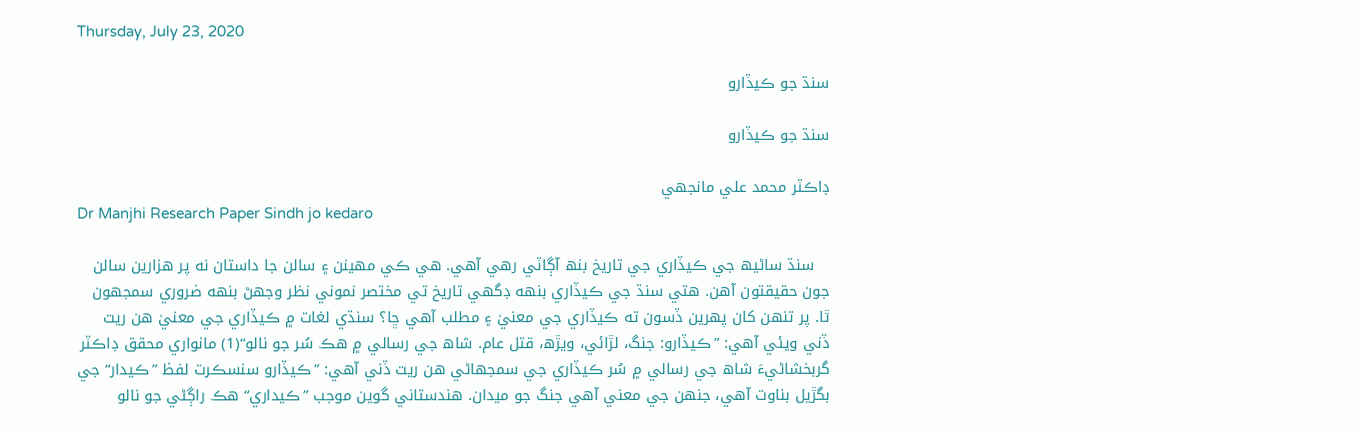Thursday, July 23, 2020

سنڌ جو ڪيڏارو

سنڌ جو ڪيڏارو

ڊاڪٽر محمد علي مانجھي
Dr Manjhi Research Paper Sindh jo kedaro

   سنڌ ساڻيھ جي ڪيڏاري جي تاريخ بنھ آڳاٽي رهي آهي. هي ڪي مهينن ۽ سالن جا داستان نه پر هزارين سالن جون حقيقتون آهن. هتي سنڌ جي ڪيڏاري بنھه ڊگهي تاريخ تي مختصر نموني نظر وجهڻ بنھه ضروري سمجهون ٿا. پر تنهن کان پهرين ڏسون ته ڪيڏاري جي معنيٰ ۽ مطلب آهي ڇا؟ سنڌي لغات ۾ ڪيڏاري جي معنيٰ هن ريت ڏني ويئي آهي: ”ڪيڏارو: جنگ، لڙائي، ويڙھ، قتل عام. شاھ جي رسالي ۾ هڪ سُر جو نالو“(1) مانواري محقق ڊاڪٽر گربخشاڻيءَ شاھ جي رسالي ۾ سُر ڪيڏاري جي سمجهاڻي هن ريت ڏني آهي: ”ڪيڏارو سنسڪرت لفظ ”ڪيدار“ جي بگڙيل بناوت آهي، جنهن جي معني آهي جنگ جو ميدان. هندستاني گوين موجب ”ڪيداري“ هڪ راڳڻي جو نالو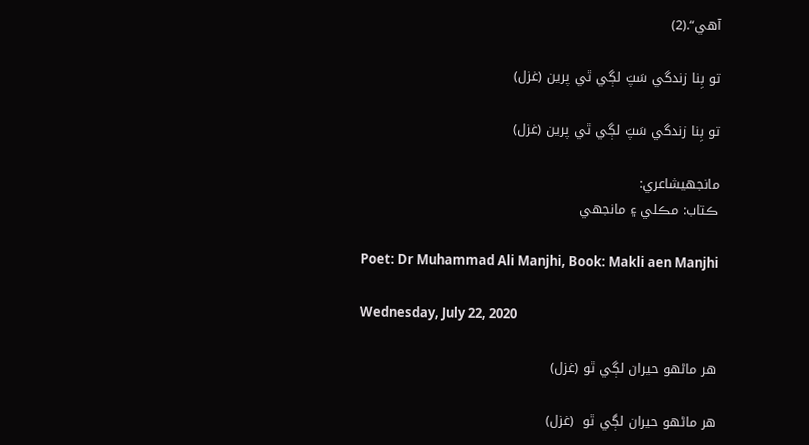آهي“.(2)

تو بِنا زندگي سَپَ لڳي ٿي پرين (غزل)

تو بِنا زندگي سَپَ لڳي ٿي پرين (غزل)

مانجھيشاعري:
ڪتاب: مڪلي ۽ مانجھي

Poet: Dr Muhammad Ali Manjhi, Book: Makli aen Manjhi

Wednesday, July 22, 2020

هر ماڻهو حيران لڳي ٿو (غزل)

هر ماڻهو حيران لڳي ٿو  (غزل)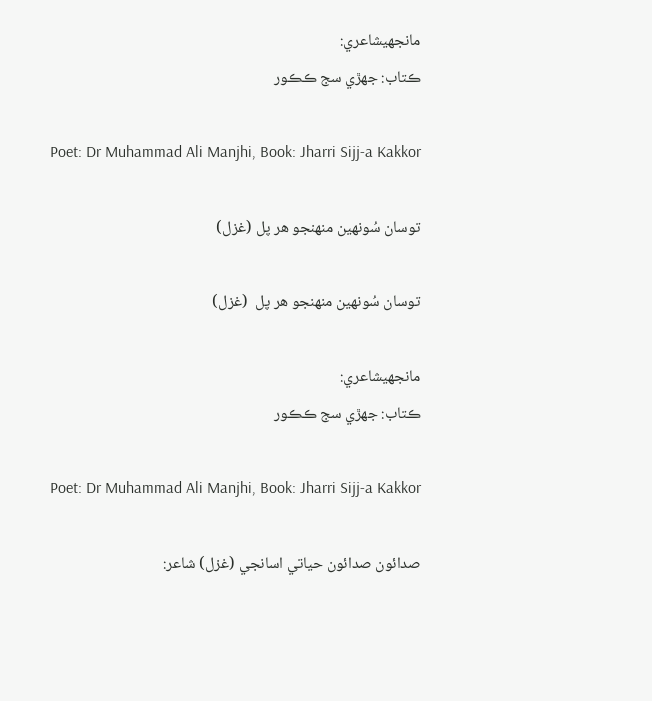مانجھيشاعري:
ڪتاب: جھڙي سج ڪڪور

Poet: Dr Muhammad Ali Manjhi, Book: Jharri Sijj-a Kakkor

توسان سُونهين منهنجو هر پل (غزل)

توسان سُونهين منهنجو هر پل  (غزل)

مانجھيشاعري:
ڪتاب: جھڙي سج ڪڪور

Poet: Dr Muhammad Ali Manjhi, Book: Jharri Sijj-a Kakkor

صدائون صدائون حياتي اسانجي (غزل) شاعر: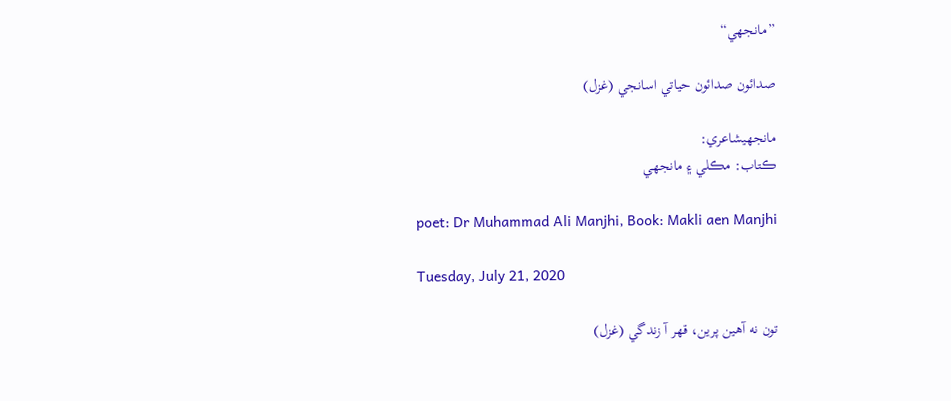”مانجھي“

صدائون صدائون حياتي اسانجي (غزل)

مانجھيشاعري:
ڪتاب: مڪلي ۽ مانجھي

poet: Dr Muhammad Ali Manjhi, Book: Makli aen Manjhi

Tuesday, July 21, 2020

تون نه آهين پرين، قهر آ زندگي (غزل)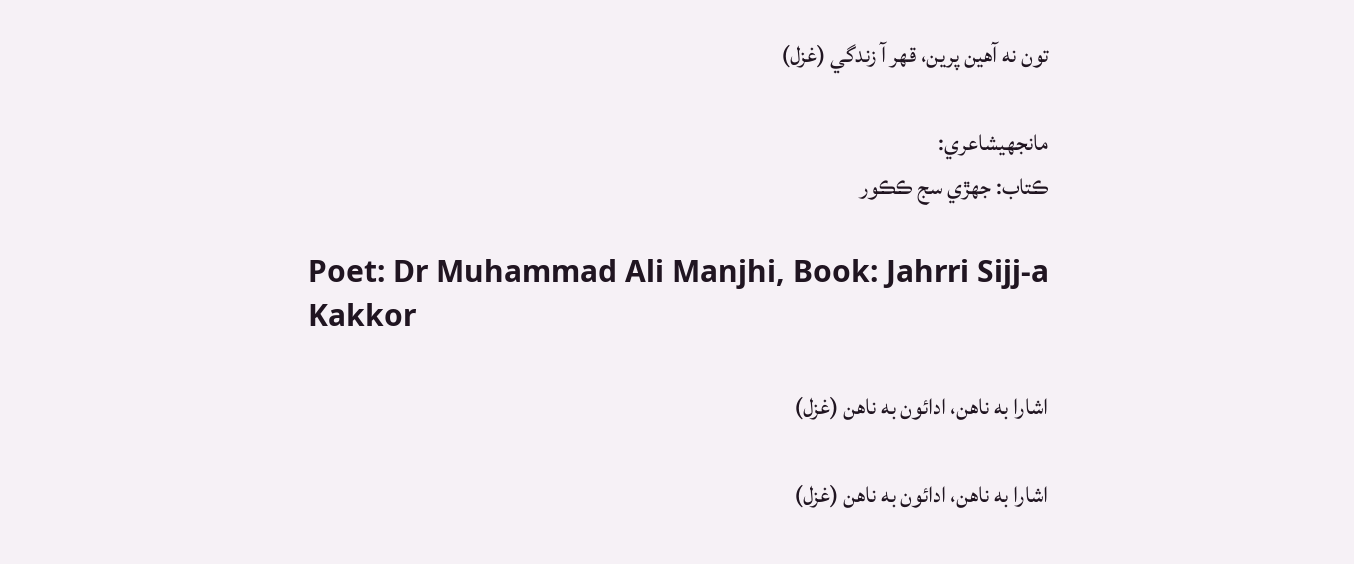تون نه آهين پرين، قهر آ زندگي (غزل)

مانجھيشاعري:
ڪتاب: جھڙي سج ڪڪور

Poet: Dr Muhammad Ali Manjhi, Book: Jahrri Sijj-a Kakkor

اشارا به ناهن، ادائون به ناهن (غزل)

اشارا به ناهن، ادائون به ناهن (غزل)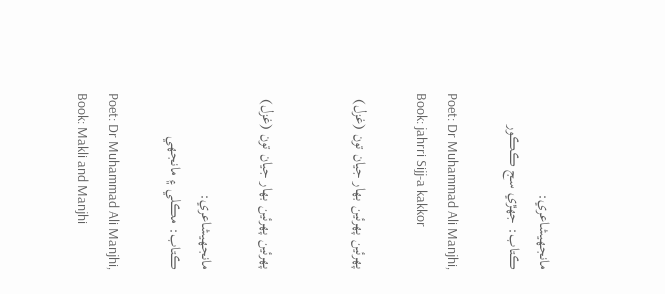مانجھيشاعري:
ڪتاب: جھڙي سج ڪڪور

Poet: Dr Muhammad Ali Manjhi, Book: jahrri Sijj-a kakkor

پهرئين پهرئين بهار جيان تون (غزل)


پهرئين پهرئين بهار جيان تون (غزل)

مانجھيشاعري:
ڪتاب: مڪلي ۽ مانجھي

Poet: Dr Muhammad Ali Manjhi, Book: Makli and Manjhi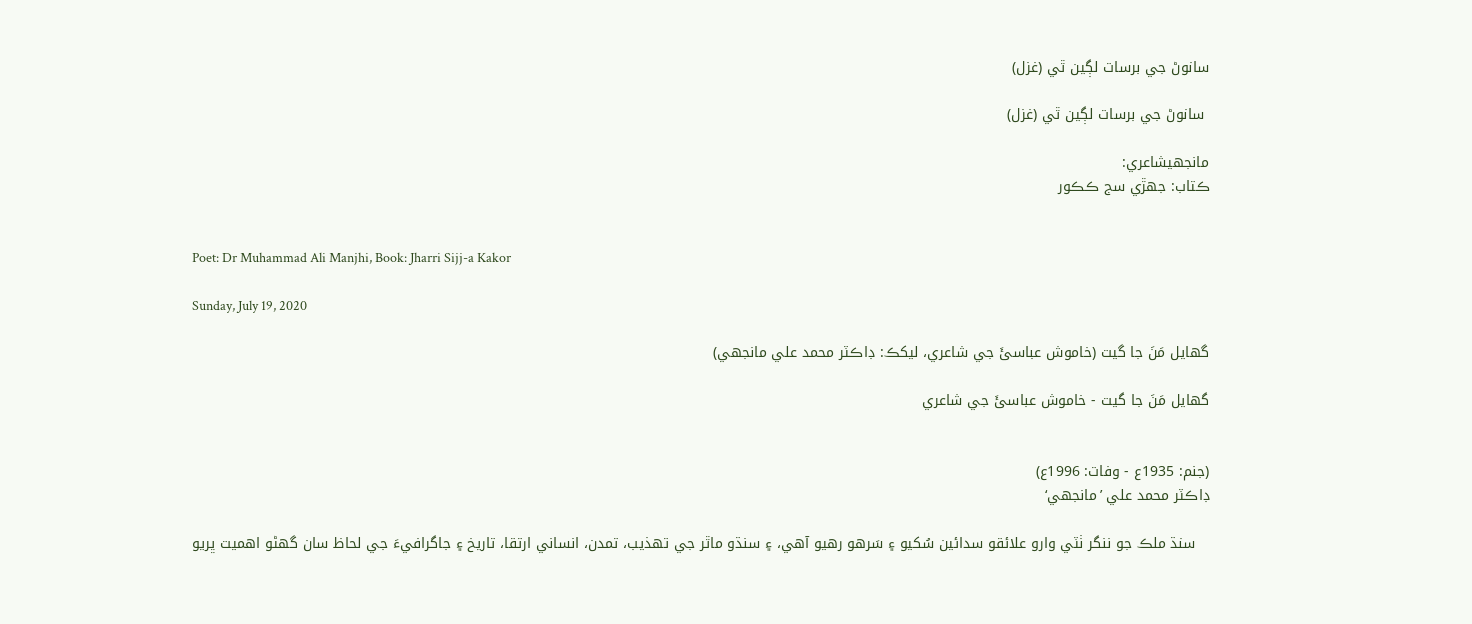سانوڻ جي برسات لڳين ٿي (غزل)

 سانوڻ جي برسات لڳين ٿي (غزل)

مانجھيشاعري:
ڪتاب: جھڙي سج ڪڪور


Poet: Dr Muhammad Ali Manjhi, Book: Jharri Sijj-a Kakor

Sunday, July 19, 2020

گھايل مَنَ جا گيت (خاموش عباسئَ جي شاعري، ليکڪ: ڊاڪٽر محمد علي مانجھي)

گھايل مَنَ جا گيت - خاموش عباسئَ جي شاعري


(جنم: 1935ع - وفات: 1996ع)
ڊاڪٽر محمد علي ’مانجهي‘

   سنڌ ملڪ جو ننگر ٺٽي وارو علائقو سدائين سُکيو ۽ سَرهو رهيو آهي، ۽ سنڌو ماٿر جي تهذيب، تمدن، انساني ارتقا، تاريخ ۽ جاگرافيءَ جي لحاظ سان گهڻو اهميت ڀريو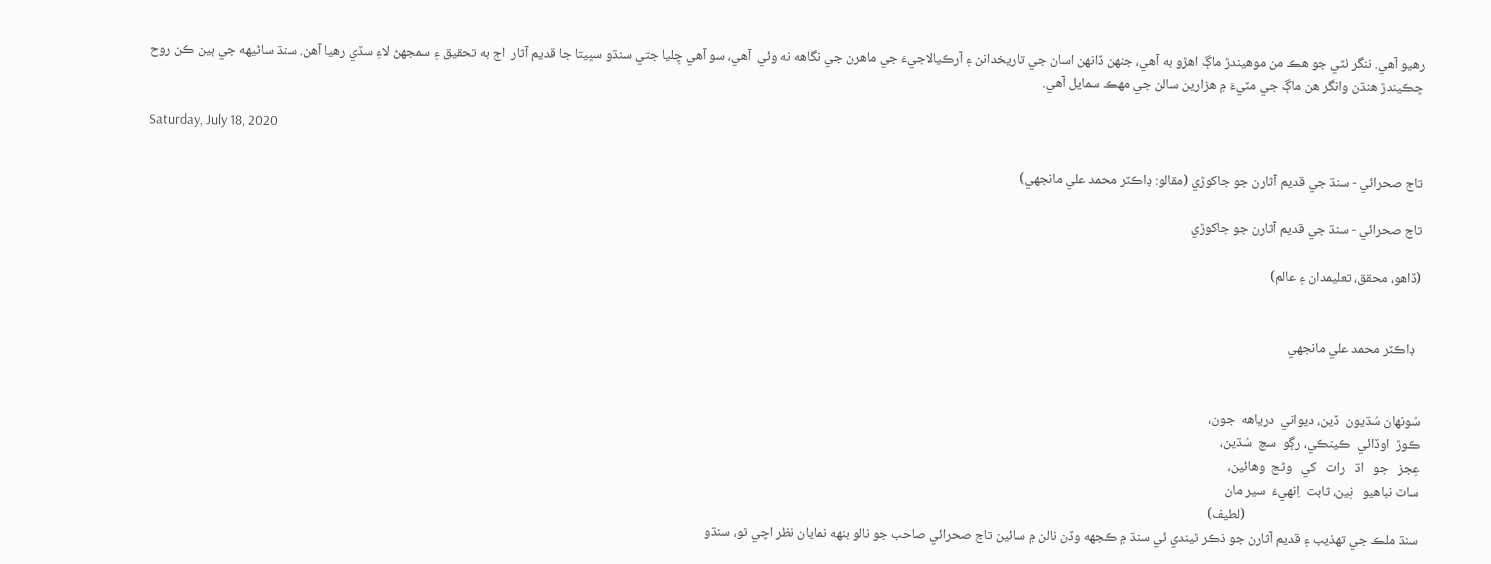رهيو آهي. ننگر ٺٽي جو هڪ من موهيندڙ ماڳ اهڙو به آهي، جنهن ڏانهن اسان جي تاريخدانن ۽ آرڪيالاجيءَ جي ماهرن جي نگاهه نه وئي  آهي، سو آهي چِليا جتي سنڌو سڀيتا جا قديم آثار  اڄ به تحقيق ۽ سمجهڻ لاءِ سڏي رهيا آهن. سنڌ ساڻيهه جي ٻين ڪن روح ڇڪيندڙ هنڌن وانگر هن ماڳ جي مٽيءَ ۾ هزارين سالن جي مھڪ سمايل آهي.

Saturday, July 18, 2020

تاج صحرائي - سنڌ جي قديم آثارن جو جاکوڙي (مقالو: ڊاڪٽر محمد علي مانجھي)

تاج صحرائي - سنڌ جي قديم آثارن جو جاکوڙي

(ڏاهو، محقق، تعليمدان ۽ عالم)


  ڊاڪٽر محمد علي مانجھي


سُونھان سُڌيون  ڏين، ديواني  درياهه  جون،
ڪوڙ  اوڏائي  ڪينڪي، رڳو  سچ  سُڌين،
عِجز   جو   اڌ   رات   کي   وڻج  وهائين،
ساٿ نباهيو   نِين، ثابت  اِنهيءَ  سير مان
                                                        (لطيف)
سنڌ ملڪ جي تھذيب ۽ قديم آثارن جو ذڪر ٿيندي ئي سنڌ ۾ ڪجهه وڏن نالن ۾ سائين تاج صحرائي صاحب جو نالو بنهه نمايان نظر اچي ٿو، سنڌو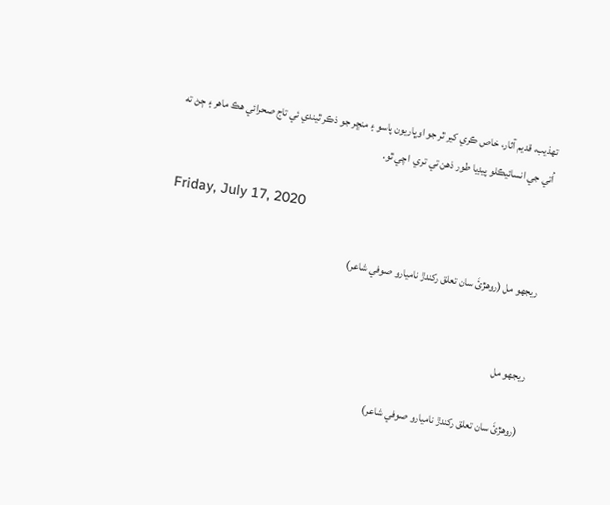تهذيب، قديم آثار، خاص ڪري کير ٿر جو اوڀاريون پاسو ۽ منڇر جو ذڪر ٿيندي ئي تاج صحرائي هڪ ماهر ۽ ڄڻ ته اُتي جي انسائيڪلو پيڊيا طور ذهن تي تري  اچي ٿو.

Friday, July 17, 2020

ريجهو مل (روهڙئَ سان تعلق رکندڙ ناميارو صوفي شاعر)


ريجهو مل

(روهڙئَ سان تعلق رکندڙ ناميارو صوفي شاعر)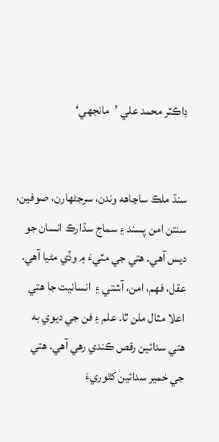ڊاڪٽر محمد علي ’مانجهي‘


سنڌ ملڪ ساڃاهه وندن، سرجڻهارن، صوفين، سنتن امن پسند ۽ سماج سڌارڪ انسان جو ديس آهي. هتي جي مٽيءَ ۾ وڏي مڻيا آهي. عقل، فهم، امن، آشتي ۽  انسانيت جا هتي اعلا مثال ملن ٿا. علم ۽ فن جي ديوي به هتي سدائين رقص ڪندي رهي آهي. هتي جي خمير سدائين کٿوريءَ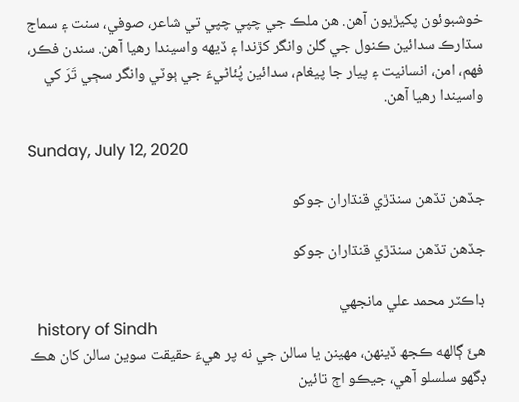خوشبوئون پکيڙيون آهن. هن ملڪ جي چپي چپي تي شاعر، صوفي، سنت ۽ سماج سڌارڪ سدائين ڪنول جي گلن وانگر کڙندا ۽ ڏيھه واسيندا رهيا آهن. سندن فڪر، فهم، امن، انسانيت ۽ پيار جا پيغام، سدائين پُئاڻيءَ جي ٻوٽي وانگر سڄي تَرَ کي واسيندا رهيا آهن.

Sunday, July 12, 2020

جڏهن تڏهن سنڌڙي قنڌاران جوکو

جڏهن تڏهن سنڌڙي قنڌاران جوکو

ڊاڪٽر محمد علي مانجهي
  history of Sindh
هئَ ڳالهه ڪجھ ڏينهن، مھينن يا سالن جي نه پر هيءَ حقيقت سوين سالن کان هڪ ڊگهو سلسلو آهي، جيڪو اڄ تائين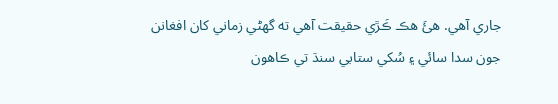جاري آهي. هئَ هڪ ڪَڙي حقيقت آهي ته گهڻي زماني کان افغانن جون سدا سائي ۽ سُکي ستابي سنڌ تي ڪاهون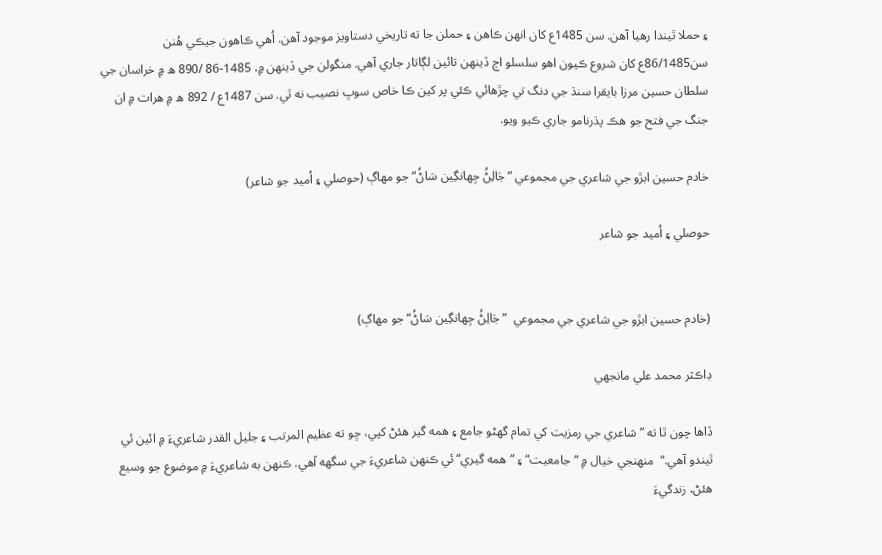۽ حملا ٿيندا رهيا آهن. سن 1485ع کان انهن ڪاهن ۽ حملن جا ته تاريخي دستاويز موجود آهن. اُهي ڪاهون جيڪي هُنن سن86/1485ع کان شروع ڪيون اهو سلسلو اڄ ڏينهن تائين لڳاتار جاري آهي. منگولن جي ڏينهن ۾، 1485-86 /890 ھ ۾ خراسان جي سلطان حسين مرزا بايقرا سنڌ جي دنگ تي چڙهائي ڪئي پر کين ڪا خاص سوڀ نصيب نه ٿي. سن 1487ع / 892 ھ ۾ هرات ۾ ان جنگ جي فتح جو هڪ پڌرنامو جاري ڪيو ويو.

خادم حسين ابڙو جي شاعري جي مجموعي ”جَالِڻُ جِهانگِين سَاڻُ“ جو مهاڳ (حوصلي ۽ اُميد جو شاعر)

حوصلي ۽ اُميد جو شاعر


(خادم حسين ابڙو جي شاعري جي مجموعي  ”جَالِڻُ جِهانگِين سَاڻُ“ جو مهاڳ)

ڊاڪٽر محمد علي مانجھي

ڏاها چون ٿا ته ”شاعري جي رمزيت کي تمام گهڻو جامع ۽ همه گير هئڻ کپي، ڇو ته عظيم المرتب ۽ جليل القدر شاعريءَ ۾ ائين ئي ٿيندو آهي.“  منهنجي خيال ۾ ”جامعيت“ ۽ ”همه گيري“ ئي ڪنهن شاعريءَ جي سگهه آهي. ڪنهن به شاعريءَ ۾ موضوع جو وسيع هئڻ، زندگيءَ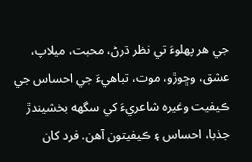جي هر پهلوءَ تي نظر ڌرڻ، محبت، ميلاپ، عشق، وڇوڙو، موت، تباهيءَ جي احساس جي ڪيفيت وغيره شاعريءَ کي سگهه بخشيندڙ جذبا، احساس ۽ ڪيفيتون آهن. فرد کان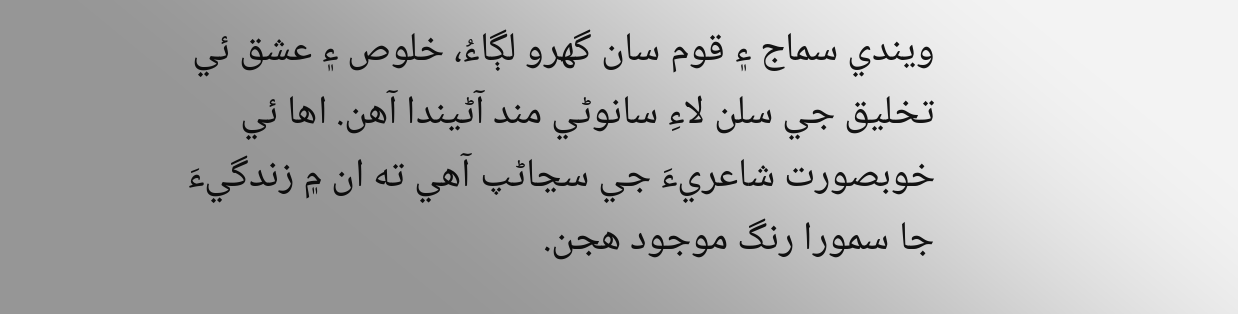ويندي سماج ۽ قوم سان گهرو لڳاءُ، خلوص ۽ عشق ئي تخليق جي سلن لاءِ سانوڻي مند آڻيندا آهن. اها ئي خوبصورت شاعريءَ جي سڃاڻپ آهي ته ان ۾ زندگيءَ جا سمورا رنگ موجود هجن.